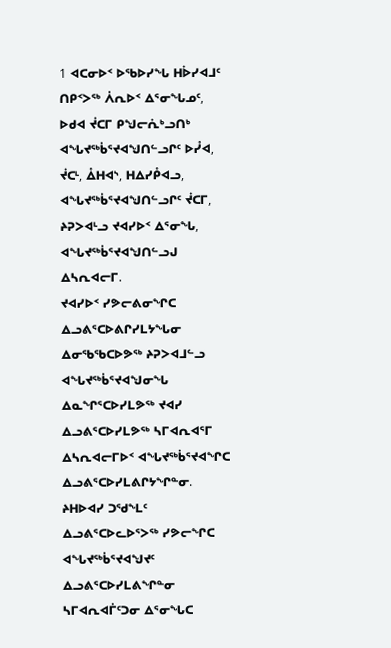1 ᐊᑕᓂᐅᑉ ᐅᖃᐅᓯᖓ ᕼᐆᓯᐊᒧᑦ ᑎᑭᑉᐳᖅ ᐲᕆᐅᑉ ᐃᕐᓂᖓᓄᑦ, ᐅᑯᐊ ᔫᑕᒥ ᑭᖑᓕᕇᒃᓗᑎᒃ ᐊᖓᔪᖅᑳᕐᔪᐊᖑᑎᓪᓗᒋᑦ ᐅᓮᐊ, ᔫᑕᒻ, ᐂᕼᐊᔅ, ᕼᐃᓯᑬᐊᓗ, ᐊᖓᔪᖅᑳᕐᔪᐊᖑᑎᓪᓗᒋᑦ ᔫᑕᒥ, ᔨᕈᐳᐊᒻᓗ ᔪᐊᓯᐅᑉ ᐃᕐᓂᖓ, ᐊᖓᔪᖅᑳᕐᔪᐊᖑᑎᓪᓗᒍ ᐃᓴᕆᐊᓕᒥ.
ᔪᐊᓯᐅᑉ ᓯᕗᓕᕕᓂᖏᑕ ᐃᓗᕕᕐᑕᐅᕕᒋᓯᒪᔭᖓᓂ ᐃᓂᖃᖃᑕᐅᕗᖅ ᔨᕈᐳᐊᒧᓪᓗ ᐊᖓᔪᖅᑳᕐᔪᐊᖑᓂᖓ ᐃᓇᖏᕐᑕᐅᓯᒪᕗᖅ ᔪᐊᓯ ᐃᓗᕕᕐᑕᐅᓯᒪᕗᖅ ᓴᒥᐊᕆᐊᕐᒥ ᐃᓴᕆᐊᓕᒥᐅᑉ ᐊᖓᔪᖅᑳᕐᔪᐊᖏᑕ ᐃᓗᕕᕐᑕᐅᓯᒪᕕᒋᔭᖏᓐᓂ.
ᔨᕼᐅᐊᓯ ᑐᖁᖕᒪᑦ ᐃᓗᕕᕐᑕᐅᓚᐅᕐᐳᖅ ᓯᕗᓕᖏᑕ ᐊᖓᔪᖅᑳᕐᔪᐊᖑᔪᑦ ᐃᓗᕕᕐᑕᐅᓯᒪᕕᖏᓐᓂ ᓴᒥᐊᕆᐊᒦᑦᑐᓂ ᐃᕐᓂᖓᑕ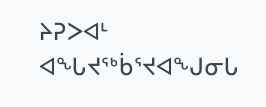ᔨᕈᐳᐊᒻ ᐊᖓᔪᖅᑳᕐᔪᐊᖑᓂᒐ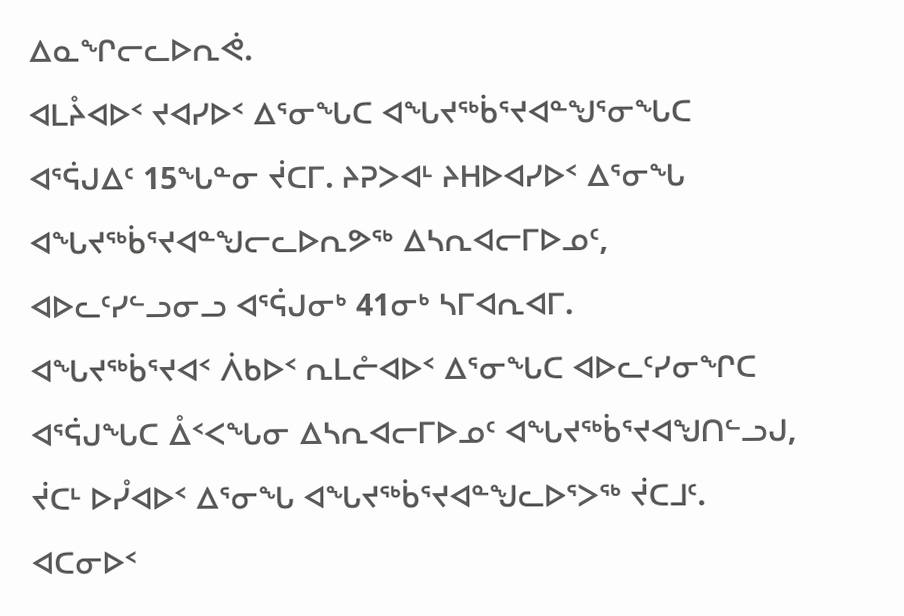ᐃᓇᖏᓕᓚᐅᕆᕚ.
ᐊᒪᔧᐊᐅᑉ ᔪᐊᓯᐅᑉ ᐃᕐᓂᖓᑕ ᐊᖓᔪᖅᑳᕐᔪᐊᓐᖑᕐᓂᖓᑕ ᐊᕐᕌᒍᐃᑦ 15ᖓᓐᓂ ᔫᑕᒥ. ᔨᕈᐳᐊᒻ ᔨᕼᐅᐊᓯᐅᑉ ᐃᕐᓂᖓ ᐊᖓᔪᖅᑳᕐᔪᐊᓐᖑᓕᓚᐅᕆᕗᖅ ᐃᓴᕆᐊᓕᒥᐅᓄᑦ, ᐊᐅᓚᑦᓯᓪᓗᓂᓗ ᐊᕐᕌᒍᓂᒃ 41ᓂᒃ ᓴᒥᐊᕆᐊᒥ.
ᐊᖓᔪᖅᑳᕐᔪᐊᑉ ᐲᑲᐅᑉ ᕆᒪᓔᐊᐅᑉ ᐃᕐᓂᖓᑕ ᐊᐅᓚᑦᓯᓂᖏᑕ ᐊᕐᕌᒍᖓᑕ ᐂᑉᐸᖓᓂ ᐃᓴᕆᐊᓕᒥᐅᓄᑦ ᐊᖓᔪᖅᑳᕐᔪᐊᖑᑎᓪᓗᒍ, ᔫᑕᒻ ᐅᓮᐊᐅᑉ ᐃᕐᓂᖓ ᐊᖓᔪᖅᑳᕐᔪᐊᓐᖑᓚᐅᕐᐳᖅ ᔫᑕᒧᑦ.
ᐊᑕᓂᐅᑉ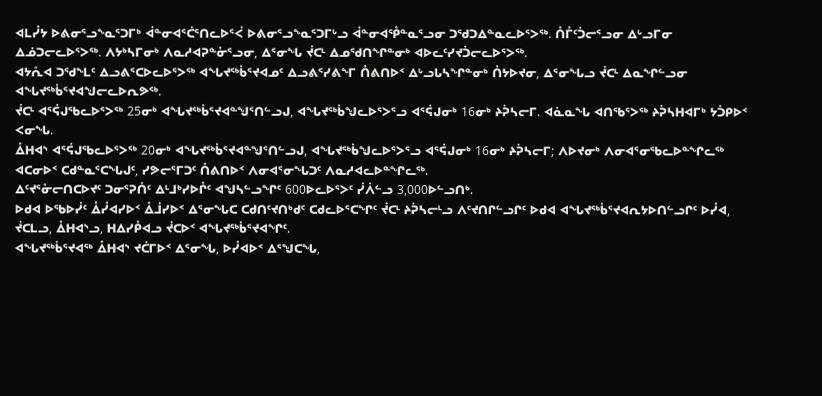ᐊᒪᓮᔭ ᐅᕕᓂᕐᓗᖕᓇᕐᑐᒥᒃ ᐋᓐᓂᐊᕐᑖᕐᑎᓚᐅᕐᐹ ᐅᕕᓂᕐᓗᖕᓇᕐᑐᒥᒡᓗ ᐋᓐᓂᐊᕾᓐᓇᕐᓗᓂ ᑐᖁᑐᐃᓐᓇᓚᐅᕐᐳᖅ. ᑍᒤᑦᑑᓕᕐᓗᓂ ᐃᒡᓗᒥᓂ ᐃᓅᑐᓕᓚᐅᕐᐳᖅ. ᐱᔭᒃᓴᒥᓂᒃ ᐱᓇᓱᐊᕈᓐᓁᕐᓗᓂ, ᐃᕐᓂᖓ ᔫᑕᒻ ᐃᓄᖁᑎᖏᓐᓂᒃ ᐊᐅᓚᑦᓯᔪᑑᓕᓚᐅᕐᐳᖅ.
ᐊᔭᕅᐊ ᑐᖁᖕᒪᑦ ᐃᓗᕕᕐᑕᐅᓚᐅᕐᐳᖅ ᐊᖓᔪᖅᑳᕐᔪᐊᓄᑦ ᐃᓗᕕᕐᓯᕕᖕᒥ ᑍᕕᑎᐅᑉ ᐃᒡᓗᒐᓴᖏᓐᓂᒃ ᑍᔭᐅᔪᓂ, ᐃᕐᓂᖓᓗ ᔫᑕᒻ ᐃᓇᖏᓪᓗᓂ ᐊᖓᔪᖅᑳᕐᔪᐊᖑᓕᓚᐅᕆᕗᖅ.
ᔫᑕᒻ ᐊᕐᕌᒍᖃᓚᐅᕐᐳᖅ 25ᓂᒃ ᐊᖓᔪᖅᑳᕐᔪᐊᓐᖑᕐᑎᓪᓗᒍ, ᐊᖓᔪᖅᑳᖑᓚᐅᕐᐳᕐᓗ ᐊᕐᕌᒍᓂᒃ 16ᓂᒃ ᔨᕉᓴᓕᒥ. ᐊᓈᓇᖓ ᐊᑎᖃᕐᐳᖅ ᔨᕉᓴᕼᐊᒥᒃ ᔭᑑᑭᐅᑉ ᐸᓂᖓ.
ᐂᕼᐊᔅ ᐊᕐᕌᒍᖃᓚᐅᕐᐳᖅ 20ᓂᒃ ᐊᖓᔪᖅᑳᕐᔪᐊᓐᖑᕐᑎᓪᓗᒍ, ᐊᖓᔪᖅᑳᖑᓚᐅᕐᐳᕐᓗ ᐊᕐᕌᒍᓂᒃ 16ᓂᒃ ᔨᕉᓴᓕᒥ; ᐱᐅᔪᓂᒃ ᐱᓂᐊᕐᓂᖃᓚᐅᓐᖏᓚᖅ ᐊᑕᓂᐅᑉ ᑕᑯᓐᓇᕐᑕᖓᒍᑦ, ᓯᕗᓕᕐᒥᑐᑦ ᑍᕕᑎᐅᑉ ᐱᓂᐊᕐᓂᖓᑐᑦ ᐱᓇᓱᐊᓚᐅᓐᖏᓚᖅ.
ᐃᑦᔪᕐᓁᓕᑎᑕᐅᔪᑦ ᑐᓂᕐᕈᑏᑦ ᐃᒻᒧᒃᓯᐅᒊᑦ ᐊᖑᓴᓪᓗᖏᑦ 600ᐅᓚᐅᕐᐳᑦ ᓰᐲᓪᓗ 3,000ᐅᓪᓗᑎᒃ.
ᐅᑯᐊ ᐅᖃᐅᓰᑦ ᐂᓮᐊᓯᐅᑉ ᐂᒨᓯᐅᑉ ᐃᕐᓂᖓᑕ ᑕᑯᑎᑦᔪᑎᒃᑯᑦ ᑕᑯᓚᐅᕐᑕᖏᑦ ᔫᑕᒻ ᔨᕉᓴᓕᒻᓗ ᐱᑦᔪᑎᒋᓪᓗᒋᑦ ᐅᑯᐊ ᐊᖓᔪᖅᑳᕐᔪᐊᕆᔭᐅᑎᓪᓗᒋᑦ ᐅᓮᐊ, ᔫᑕᒪᓗ, ᐂᕼᐊᔅᓗ, ᕼᐃᓯᑬᐊᓗ ᔫᑕᐅᑉ ᐊᖓᔪᖅᑳᕐᔪᐊᖏᑦ.
ᐊᖓᔪᖅᑳᕐᔪᐊᖅ ᐂᕼᐊᔅ ᔪᑖᒥᐅᑉ ᐃᕐᓂᖓ, ᐅᓮᐊᐅᑉ ᐃᕐᖑᑕᖓ,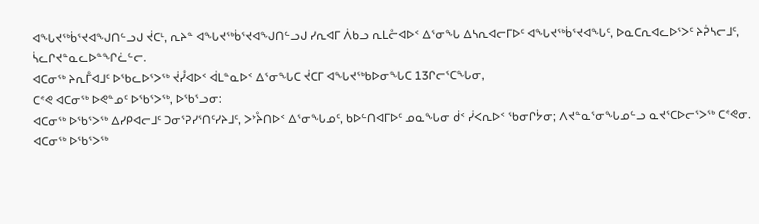ᐊᖓᔪᖅᑳᕐᔪᐊᖑᑎᓪᓗᒍ ᔫᑕᒻ, ᕆᔨᓐ ᐊᖓᔪᖅᑳᕐᔪᐊᖑᑎᓪᓗᒍ ᓯᕆᐊᒥ ᐲᑲᓗ ᕆᒪᓔᐊᐅᑉ ᐃᕐᓂᖓ ᐃᓴᕆᐊᓕᒥᐅᑦ ᐊᖓᔪᖅᑳᕐᔪᐊᖓᑦ, ᐅᓇᑕᕆᐊᓚᐅᕐᐳᑦ ᔨᕉᓴᓕᒧᑦ, ᓵᓚᒋᔪᓐᓇᓚᐅᓐᖏᓛᓪᓕ.
ᐊᑕᓂᖅ ᔨᕆᒤᐊᒧᑦ ᐅᖃᓚᐅᕐᐳᖅ ᔫᓮᐊᐅᑉ ᐋᒪᓐᓇᐅᑉ ᐃᕐᓂᖓᑕ ᔫᑕᒥ ᐊᖓᔪᖅᑲᐅᓂᖓᑕ 13ᒋᓕᕐᑕᖓᓂ,
ᑕᕝᕙ ᐊᑕᓂᖅ ᐅᕙᓐᓄᑦ ᐅᖃᕐᐳᖅ, ᐅᖃᕐᓗᓂ:
ᐊᑕᓂᖅ ᐅᖃᕐᐳᖅ ᐃᓯᑭᐊᓕᒧᑦ ᑐᓂᕐᕈᓯᕐᑎᑦᓯᔨᒧᑦ, ᐳᔾᔧᑎᐅᑉ ᐃᕐᓂᖓᓄᑦ, ᑲᐅᓪᑎᐊᒥᐅᑦ ᓄᓇᖓᓂ ᑰᑉ ᓰᐸᕆᐅᑉ ᖃᓂᒋᔮᓂ; ᐱᔪᓐᓇᕐᓂᖓᓄᓪᓗ ᓇᔪᕐᑕᐅᓕᕐᐳᖅ ᑕᕝᕙᓂ.
ᐊᑕᓂᖅ ᐅᖃᕐᐳᖅ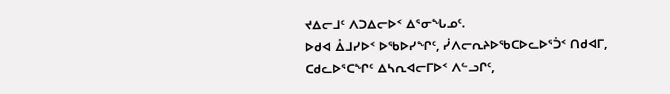ᔪᐃᓕᒧᑦ ᐱᑐᐃᓕᐅᑉ ᐃᕐᓂᖓᓄᑦ.
ᐅᑯᐊ ᐂᒧᓯᐅᑉ ᐅᖃᐅᓯᖏᑦ, ᓰᐱᓕᕆᔨᐅᖃᑕᐅᓚᐅᕐᑑᑉ ᑎᑯᐊᒥ, ᑕᑯᓚᐅᕐᑕᖏᑦ ᐃᓴᕆᐊᓕᒥᐅᑉ ᐱᓪᓗᒋᑦ,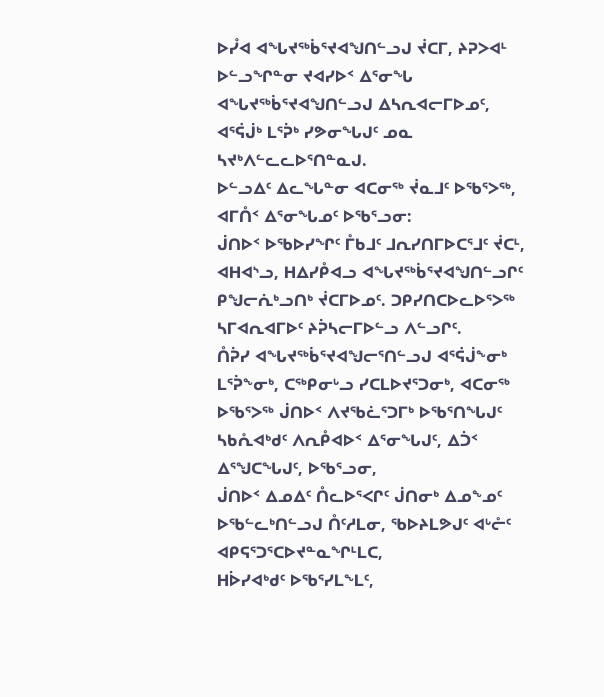ᐅᓮᐊ ᐊᖓᔪᖅᑳᕐᔪᐊᖑᑎᓪᓗᒍ ᔫᑕᒥ, ᔨᕈᐳᐊᒻ ᐅᓪᓗᖏᓐᓂ ᔪᐊᓯᐅᑉ ᐃᕐᓂᖓ ᐊᖓᔪᖅᑳᕐᔪᐊᖑᑎᓪᓗᒍ ᐃᓴᕆᐊᓕᒥᐅᓄᑦ, ᐊᕐᕌᒎᒃ ᒪᕐᕉᒃ ᓯᕗᓂᖓᒍᑦ ᓄᓇ ᓴᔪᒃᐱᓪᓚᓚᐅᕐᑎᓐᓇᒍ.
ᐅᓪᓗᐃᑦ ᐃᓚᖓᓐᓂ ᐊᑕᓂᖅ ᔫᓇᒧᑦ ᐅᖃᕐᐳᖅ, ᐊᒥᑍᑉ ᐃᕐᓂᖓᓄᑦ ᐅᖃᕐᓗᓂ:
ᒎᑎᐅᑉ ᐅᖃᐅᓯᖏᑦ ᒤᑲᒧᑦ ᒧᕆᓯᑎᒥᐅᑕᕐᒧᑦ ᔫᑕᒻ, ᐊᕼᐊᔅᓗ, ᕼᐃᓯᑬᐊᓗ ᐊᖓᔪᖅᑳᕐᔪᐊᖑᑎᓪᓗᒋᑦ ᑭᖑᓕᕇᒃᓗᑎᒃ ᔫᑕᒥᐅᓄᑦ. ᑐᑭᓯᑎᑕᐅᓚᐅᕐᐳᖅ ᓴᒥᐊᕆᐊᒥᐅᑦ ᔨᕉᓴᓕᒥᐅᓪᓗ ᐱᓪᓗᒋᑦ.
ᑍᕉᓯ ᐊᖓᔪᖅᑳᕐᔪᐊᖑᓕᕐᑎᓪᓗᒍ ᐊᕐᕌᒎᖕᓂᒃ ᒪᕐᕉᖕᓂᒃ, ᑕᖅᑭᓂᒡᓗ ᓯᑕᒪᐅᔪᕐᑐᓂᒃ, ᐊᑕᓂᖅ ᐅᖃᕐᐳᖅ ᒎᑎᐅᑉ ᐱᔪᖃᓛᕐᑐᒥᒃ ᐅᖃᕐᑎᖓᒍᑦ ᓴᑲᕅᐊᒃᑯᑦ ᐱᕆᑬᐊᐅᑉ ᐃᕐᓂᖓᒍᑦ, ᐃᑑᑉ ᐃᕐᖑᑕᖓᒍᑦ, ᐅᖃᕐᓗᓂ,
ᒎᑎᐅᑉ ᐃᓄᐃᑦ ᑍᓚᐅᕐᐸᒋᑦ ᒎᑎᓂᒃ ᐃᓄᖕᓄᑦ ᐅᖃᓪᓚᒃᑎᓪᓗᒍ ᑍᑦᓱᒪᓂ, ᖃᐅᔨᒪᕗᒍᑦ ᐊᒡᓔᑦ ᐊᑭᕋᕐᑐᕐᑕᐅᔪᓐᓇᖏᒻᒪᑕ,
ᕼᐆᓯᐊᒃᑯᑦ ᐅᖃᕐᓯᒪᖕᒪᑦ,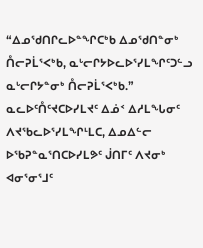“ᐃᓄᖁᑎᒋᓚᐅᓐᖏᑕᒃᑲ ᐃᓄᖁᑎᓐᓂᒃ ᑍᓕᕈᒫᕐᐸᒃᑲ, ᓇᒡᓕᒋᔭᐅᓚᐅᕐᓯᒪᖏᑦᑐᓪᓗ ᓇᒡᓕᒋᔭᓐᓂᒃ ᑍᓕᕈᒫᕐᐸᒃᑲ.”
ᓇᓚᐅᑦᑍᑦᔪᑕᐅᓯᒪᔪᑦ ᐃᓅᑉ ᐃᓱᒪᖓᓂᑦ ᐱᔪᖃᓚᐅᕐᓯᒪᖏᒻᒪᑕ, ᐃᓄᐃᓪᓕ ᐅᖃᕈᓐᓇᕐᑎᑕᐅᓯᒪᕗᑦ ᒎᑎᒥᑦ ᐱᔪᓂᒃ ᐊᓂᕐᓂᕐᒧᑦ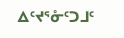ᐃᑦᔪᕐᓁᑦᑐᒧᑦ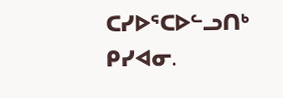ᑕᓯᐅᕐᑕᐅᓪᓗᑎᒃ ᑭᓯᐊᓂ.